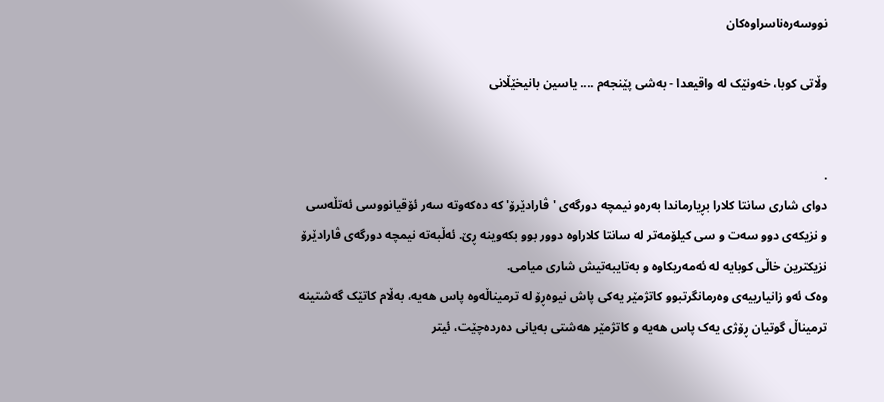نووسەرەناسراوەکان

وڵاتی کوبا، خەونێک لە واقیعدا - بەشی پێنجەم .... یاسین بانیخێڵانی


.
دوای شاری سانتا کلارا بڕیارماندا بەرەو نیمچە دورگەی 'ڤارادێرۆ' کە دەکەوتە سەر ئۆقیانووسی ئەتڵەسی و نزیکەی دوو سەت و سی کیلۆمەتر لە سانتا کلاراوە دوور بوو بکەوینە ڕێ. ئەڵبەتە نیمچە دورگەی ڤارادێرۆ نزیکترین خاڵی کوبایە لە ئەمەریکاوە و بەتایبەتیش شاری میامی.
وەک ئەو زانیارییەی وەرمانگرتبوو کاتژمێر یەکی پاش نیوەڕۆ لە ترمیناڵەوە پاس هەیە، بەڵام کاتێک گەشتینە ترمیناڵ گوتیان ڕۆژی یەک پاس هەیە و کاتژمێر هەشتی بەیانی دەردەچێت، ئیتر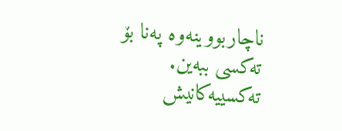ناچاربووینەوە پەنا بۆ تەکسی ببەین. تەکسییەکانیش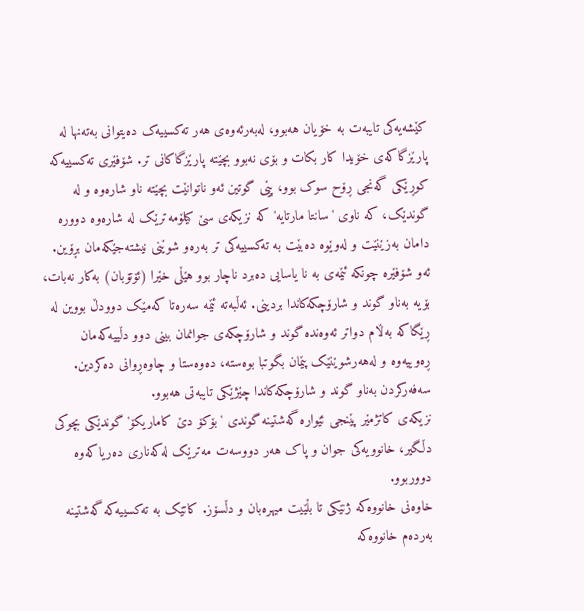کێشەیەکی تایبەت بە خۆیان هەبوو، لەبەرئەوەی هەر تەکسییەک دەیتوانی بەتەنها لە پارێزگاکەی خۆیدا کار بکات و بۆی نەبوو بچێتە پارێزگاکانی تر. شۆفێری تەکسییەکە کوڕێکی گەنجی ڕۆح سوک بوو، پێی گوتین ئەو ناتوانێت بچێتە ناو شارەوە و لە گوندێک، کە ناوی 'سانتا مارتایە' کە نزیکەی سێ کیلۆمەترێک لە شارەوە دوورە دامان بەزێنێت و لەوێوە دەبێت بە تەکسییەکی تر بەرەو شوێنی نیشتەجێکەمان بڕۆین. ئەو شۆفێرە چونکە ئێمەی بە نا یاسایی دەبرد ناچار بوو هێڵی خێرا (ئۆتۆبان) بەکار نەبات، بۆیە بەناو گوند و شارۆچکەکاندا بردینی. ئەڵبەتە ئێمە سەرەتا کەمێک دوودڵ بووین لە ڕێگاکە بەڵام دواتر ئەوەندە گوند و شارۆچکەی جوانمان بینی دوو دڵییەکەمان ڕەوییەوە و لەهەرشوێنێک پێمان بگوتبا بوەستە، دەوەستا و چاوەڕوانی دەکردین. سەفەرکردن بەناو گوند و شارۆچکەکاندا چێژێکی تایبەتی هەبوو.
نزیکەی کاتژمێر پێنجی ئێوارە گەشتینە گوندی 'بۆکۆ دێ کاماریکۆ' گوندێکی بچوکی دڵگیر، خانوویەکی جوان و پاک هەر دووسەت مەترێک لەکەناری دەریاکەوە دووربوو.
خاوەنی خانووەکە ژنێکی تا بڵێیت میهرەبان و دڵسۆز. کاتێک بە تەکسییەکە گەشتینە بەردەم خانووەکە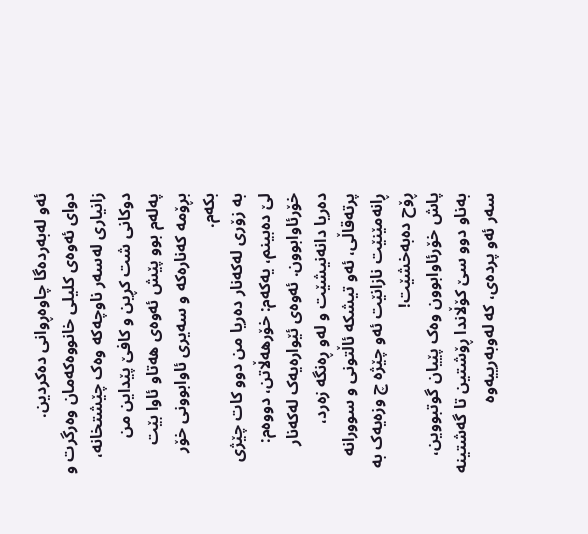ئەو لەبەردەگا چاوەڕوانی دەکردین.
دوای ئەوەی کلیلی خانووەکەمان وەرگرت و زانیاری لەسەر ناوچەکە وەک چێشتخانە، دوکانی شت کڕین و کافێ پێداین من پەلەم بوو پێش ئەوەی هەتاو ئاوا بێت بڕۆمە کەنارەکە و سەیری ئاوابوونی خۆر بکەم.
بە زۆری لەکەنار دەریا من دوو کات چێژی لێ دەبینم، یەکەم: خۆرهەڵاتن، دووەم: خۆرئاوابوون. ئەوەی ئێوارەیەک لەکەنار دەریا دانەنیشێت و لەو ڕەنگە زەرد، پرتەقاڵی، ئەو تیشکە ئاڵتونی و سوورانە ڕانەمێنێت نازانێت ئەو چێژە چ وزەیەک بە ڕۆح دەبەخشێت!
پاش خۆرئاوابوون وەک پێیان گوتبووین، بەناو دوو سێ کۆڵاندا ڕۆشتین تا گەشتینە سەر ئەو پردەی، کە لەوبەرییەوە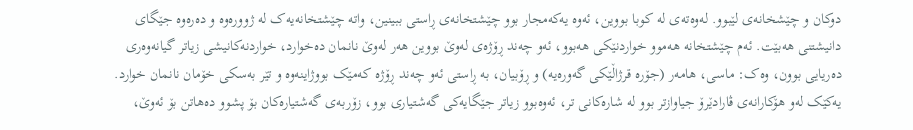دوکان و چێشخانەی لێبوو. لەوەتەی لە کوبا بووین، ئەوە یەکەمجار بوو چێشتخانەی ڕاستی ببینین، واتە چێشتخانەیەک لە ژوورەوە و دەرەوە جێگای دانیشتنی هەبێت. ئەم چێشتخانە هەموو خواردنێکی هەبوو، ئەو چەند ڕۆژەی لەوێ بووین هەر لەوێ نانمان دەخوارد، خواردنەکانیشی زیاتر گیانەوەری دەریایی بوون، وەک: ماسی، هامەر (جۆرە قرژاڵێکی گەورەیە) و ڕۆبیان، بە ڕاستی ئەو چەند ڕۆژە کەمێک بووژاینەوە و تێر بەسکی خۆمان نانمان خوارد.
یەکێک لەو هۆکارانەی ڤارادێرۆ جیاوازتر بوو لە شارەکانی تر، ئەوەبوو زیاتر جێگایەکی گەشتیاری بوو، زۆربەی گەشتیارەکان بۆ پشوو دەهاتن بۆ ئەوێ،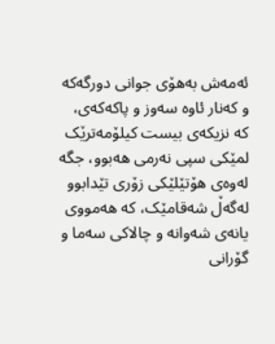ئەمەش بەهۆی جوانی دورگەکە و کەنار ئاوە سەوز و پاکەکەی، کە نزیکەی بیست کیلۆمەترێک لمێکی سپی نەرمی هەبوو، جگە لەوەی هۆتێلێکی زۆری تێدابوو لەگەڵ شەقامێک، کە هەمووی یانەی شەوانە و چالاکی سەما و گۆرانی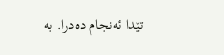تێدا ئەنجام دەدرا. بە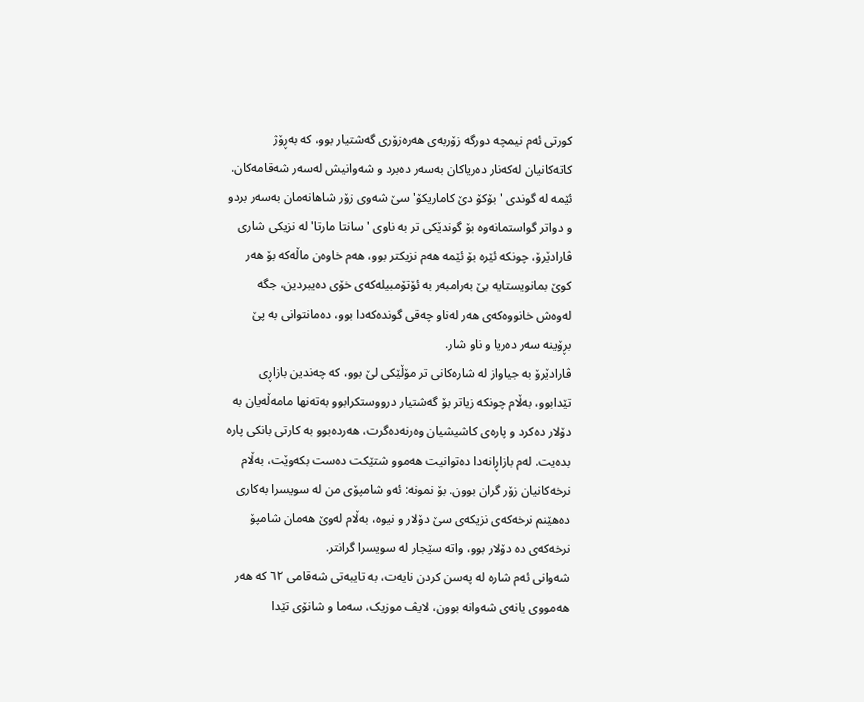کورتی ئەم نیمچە دورگە زۆربەی هەرەزۆری گەشتیار بوو، کە بەڕۆژ کاتەکانیان لەکەنار دەریاکان بەسەر دەبرد و شەوانیش لەسەر شەقامەکان.
ئێمە لە گوندی 'بۆکۆ دێ کاماریکۆ' سێ شەوی زۆر شاهانەمان بەسەر بردو و دواتر گواستمانەوە بۆ گوندێکی تر بە ناوی 'سانتا مارتا' لە نزیکی شاری ڤارادێرۆ، چونکە ئێرە بۆ ئێمە هەم نزیکتر بوو، هەم خاوەن ماڵەکە بۆ هەر کوێ بمانویستایە بێ بەرامبەر بە ئۆتۆمبیلەکەی خۆی دەیبردین، جگە لەوەش خانووەکەی هەر لەناو چەقی گوندەکەدا بوو، دەمانتوانی بە پێ بڕۆینە سەر دەریا و ناو شار.
ڤارادێرۆ بە جیاواز لە شارەکانی تر مۆڵێکی لێ بوو، کە چەندین بازاڕی تێدابوو، بەڵام چونکە زیاتر بۆ گەشتیار درووستکرابوو بەتەنها مامەڵەیان بە دۆلار دەکرد و پارەی کاشیشیان وەرنەدەگرت، هەردەبوو بە کارتی بانکی پارە بدەیت. لەم بازاڕانەدا دەتوانیت هەموو شتێکت دەست بکەوێت، بەڵام نرخەکانیان زۆر گران بوون. بۆ نمونە: ئەو شامپۆی من لە سویسرا بەکاری دەهێنم نرخەکەی نزیکەی سێ دۆلار و نیوە، بەڵام لەوێ هەمان شامپۆ نرخەکەی دە دۆلار بوو، واتە سێجار لە سویسرا گرانتر.
شەوانی ئەم شارە لە پەسن کردن نایەت، بە تایبەتی شەقامی ٦٢ کە هەر هەمووی یانەی شەوانە بوون، لایڤ موزیک، سەما و شانۆی تێدا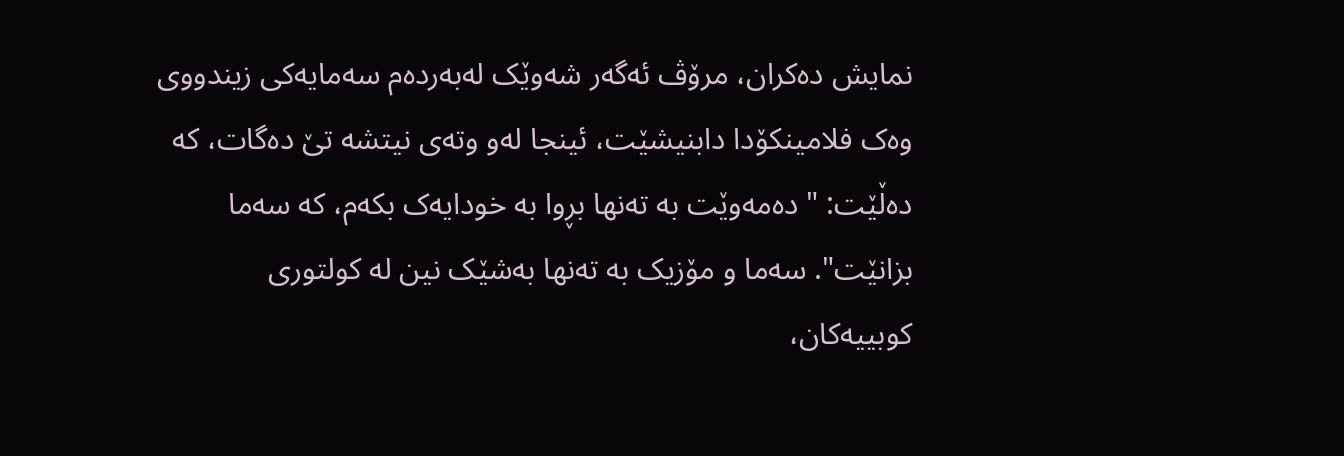نمایش دەکران، مرۆڤ ئەگەر شەوێک لەبەردەم سەمایەکی زیندووی وەک فلامینکۆدا دابنیشێت، ئینجا لەو وتەی نیتشە تێ دەگات، کە دەڵێت: " دەمەوێت بە تەنها بڕوا بە خودایەک بکەم، کە سەما بزانێت". سەما و مۆزیک بە تەنها بەشێک نین لە کولتوری کوبییەکان،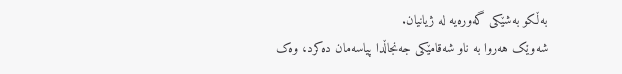بەڵکو بەشێکی گەورەیە لە ژیانیان.
شەوێک هەروا بە ناو شەقامێکی جەنجاڵدا پیاسەمان دەکرد، وەک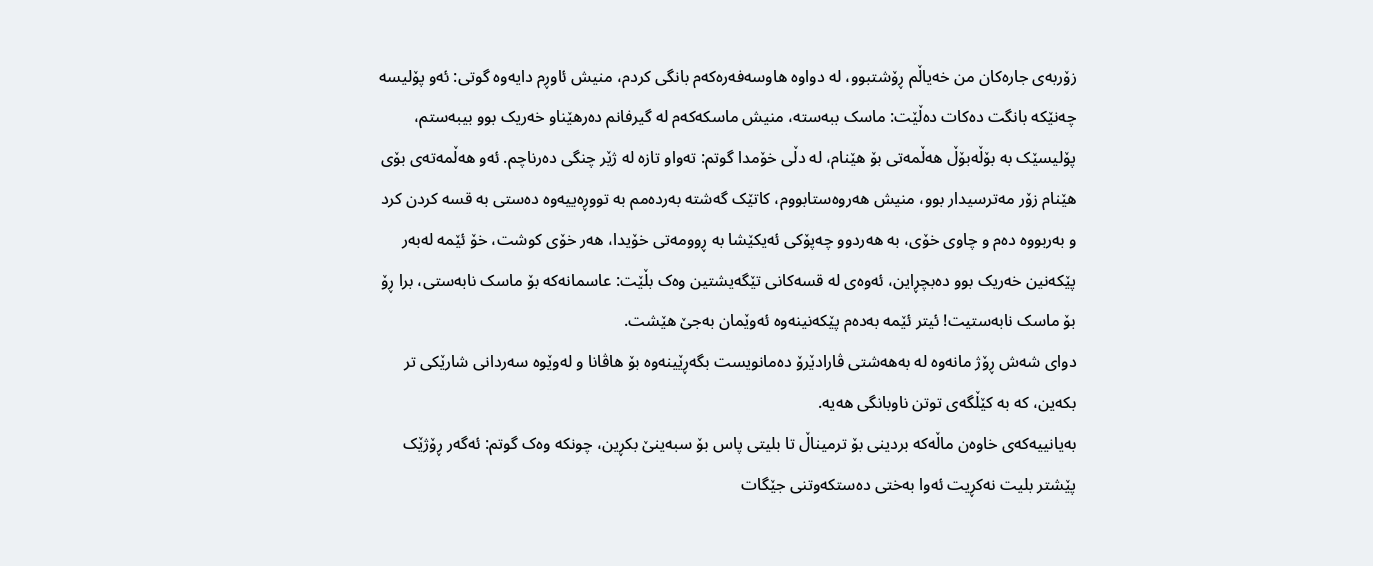زۆربەی جارەکان من خەیاڵم ڕۆشتبوو، لە دواوە هاوسەفەرەکەم بانگی کردم، منیش ئاوڕم دایەوە گوتی: ئەو پۆلیسە چەنێکە بانگت دەکات دەڵێت: ماسک ببەستە، منیش ماسکەکەم لە گیرفانم دەرهێناو خەریک بوو بیبەستم، پۆلیسێک بە بۆڵەبۆڵ هەڵمەتی بۆ هێنام، لە دڵی خۆمدا گوتم: تەواو تازە لە ژێر چنگی دەرناچم. ئەو هەڵمەتەی بۆی هێنام زۆر مەترسیدار بوو، منیش هەروەستابووم، کاتێک گەشتە بەردەمم بە تووڕەییەوە دەستی بە قسە کردن کرد و بەربووە دەم و چاوی خۆی، بە هەردوو چەپۆکی ئەیکێشا بە ڕوومەتی خۆیدا، هەر خۆی کوشت، خۆ ئێمە لەبەر پێکەنین خەریک بوو دەبچڕاین، ئەوەی لە قسەکانی تێگەیشتین وەک بڵێت: عاسمانەکە بۆ ماسک نابەستی، برا ڕۆ بۆ ماسک نابەستیت! ئیتر ئێمە بەدەم پێکەنینەوە ئەوێمان بەجێ هێشت.
دوای شەش ڕۆژ مانەوە لە بەهەشتی ڤارادێرۆ دەمانویست بگەڕێینەوە بۆ هاڤانا و لەوێوە سەردانی شارێکی تر بکەین، کە بە کێڵگەی توتن ناوبانگی هەیە.
بەیانییەکەی خاوەن ماڵەکە بردینی بۆ ترمیناڵ تا بلیتی پاس بۆ سبەینێ بکڕین، چونکە وەک گوتم: ئەگەر ڕۆژێک پێشتر بلیت نەکڕیت ئەوا بەختی دەستکەوتنی جێگات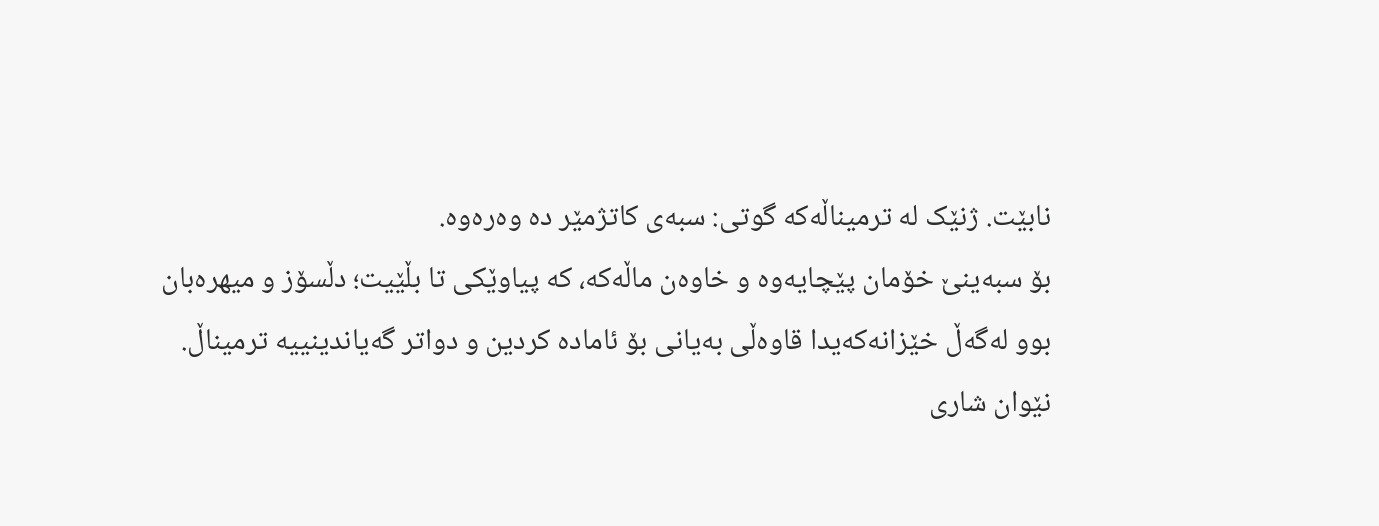نابێت. ژنێک لە ترمیناڵەکە گوتی: سبەی کاتژمێر دە وەرەوە.
بۆ سبەینێ خۆمان پێچایەوە و خاوەن ماڵەکە، کە پیاوێکی تا بڵێیت؛ دڵسۆز و میهرەبان بوو لەگەڵ خێزانەکەیدا قاوەڵی بەیانی بۆ ئامادە کردین و دواتر گەیاندینییە ترمیناڵ.
نێوان شاری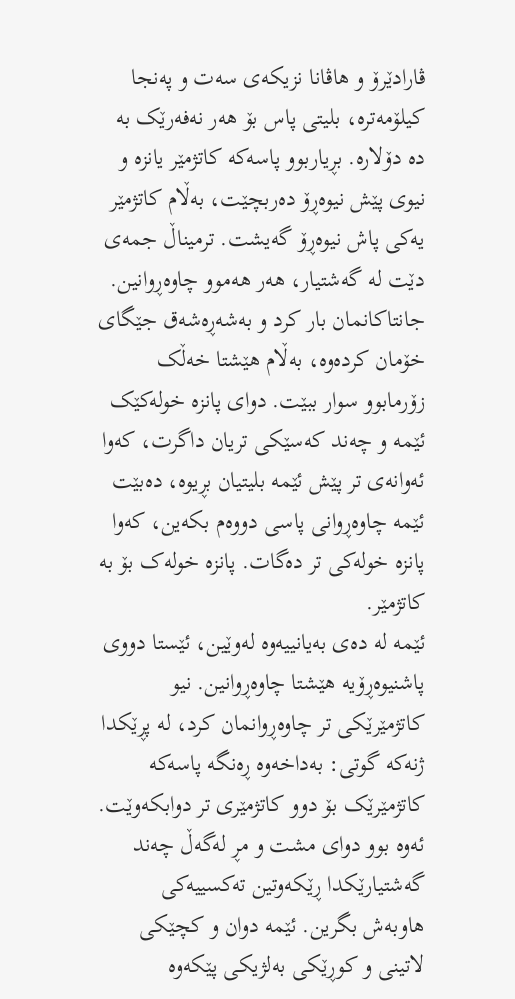ڤارادێرۆ و هاڤانا نزیکەی سەت و پەنجا کیلۆمەترە، بلیتی پاس بۆ هەر نەفەرێک بە دە دۆلارە. بڕیاربوو پاسەکە کاتژمێر یانزە و نیوی پێش نیوەڕۆ دەربچێت، بەڵام کاتژمێر یەکی پاش نیوەڕۆ گەیشت. ترمیناڵ جمەی دێت لە گەشتیار، هەر هەموو چاوەڕوانین. جانتاکانمان بار کرد و بەشەڕەشەق جێگای خۆمان کردەوە، بەڵام هێشتا خەڵک زۆرمابوو سوار ببێت. دوای پانزە خولەکێک ئێمە و چەند کەسێکی تریان داگرت، کەوا ئەوانەی تر پێش ئێمە بلیتیان بڕیوە، دەبێت ئێمە چاوەڕوانی پاسی دووەم بکەین، کەوا پانزە خولەکی تر دەگات. پانزە خولەک بۆ بە کاتژمێر.
ئێمە لە دەی بەیانییەوە لەوێین، ئێستا دووی پاشنیوەڕۆیە هێشتا چاوەڕوانین. نیو کاتژمێرێکی تر چاوەڕوانمان کرد، لە پڕێکدا ژنەکە گوتی: بەداخەوە ڕەنگە پاسەکە کاتژمێرێک بۆ دوو کاتژمێری تر دوابکەوێت. ئەوە بوو دوای مشت و مڕ لەگەڵ چەند گەشتیارێکدا ڕێکەوتین تەکسییەکی هاوبەش بگرین. ئێمە دوان و کچێکی لاتینی و کوڕێکی بەلژیکی پێکەوە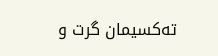تەکسیمان گرت و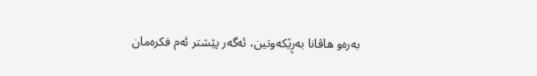بەرەو هاڤانا بەڕێکەوتین، ئەگەر پێشتر ئەم فکرەمان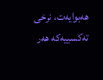هەبوایەت، نرخی تەکسییەکە هەر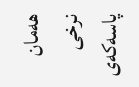هەمان نرخی پاسەکەی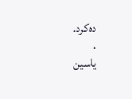دەکرد.
.
یاسین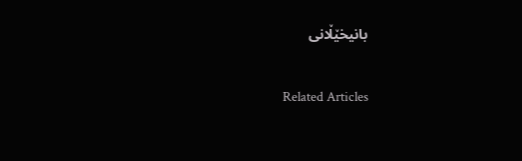بانیخێڵانی

Related Articles